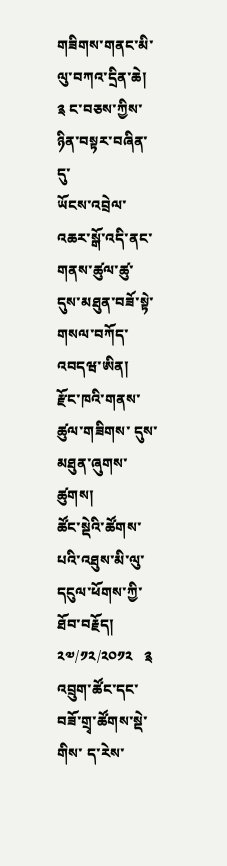གཟིགས་གནང་མི་ལུ་བཀའ་དྲིན་ཆེ།
༉ ང་བཅས་ཀྱིས་ ཉིན་བསྟར་བཞིན་དུ་
ཡོངས་འབྲེལ་འཆར་སྒོ་འདི་ནང་
གནས་ཚུལ་ཚུ་ དུས་མཐུན་བཟོ་སྟེ་ གསལ་བཀོད་འབདཝ་ཨིན།
རྫོང་ཁའི་གནས་ཚུལ་གཟིགས་ དུས་མཐུན་ཞུགས་ཚུགས།
ཚོང་སྡེའི་ཚོགས་པའི་འཐུས་མི་ལུ་ དངུལ་ཕོགས་ཀྱི་ཐོབ་བརྗོད།
༢༧/༡༢/༢༠༡༢   ༉ འབྲུག་ཚོང་དང་བཟོ་གྲྭ་ཚོགས་སྡེ་གིས་ ད་རེས་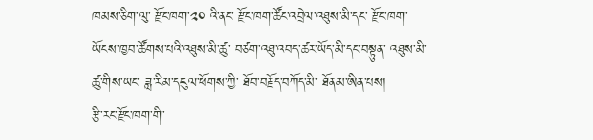ཁམས་ཅིག་ལུ་ རྫོང་ཁག་༢༠ འི་ནང་ རྫོང་ཁག་ཚོང་འབྲེལ་འཐུས་མི་དང་ རྫོང་ཁག་ཡོངས་ཁྱབ་ཚོགས་པའི་འཐུས་མི་ཚུ་ བཙག་འཐུ་འབད་ཚར་ཡོད་མི་དང་བསྟུན་ འཐུས་མི་ཚུ་གིས་ཡང་ ཟླ་རིམ་དངུལ་ཕོགས་ཀྱི་ ཐོབ་བརྗོད་བཀོད་མི་ ཐོནམ་ཨིན་པས།
རྩི་རང་རྫོང་ཁག་གི་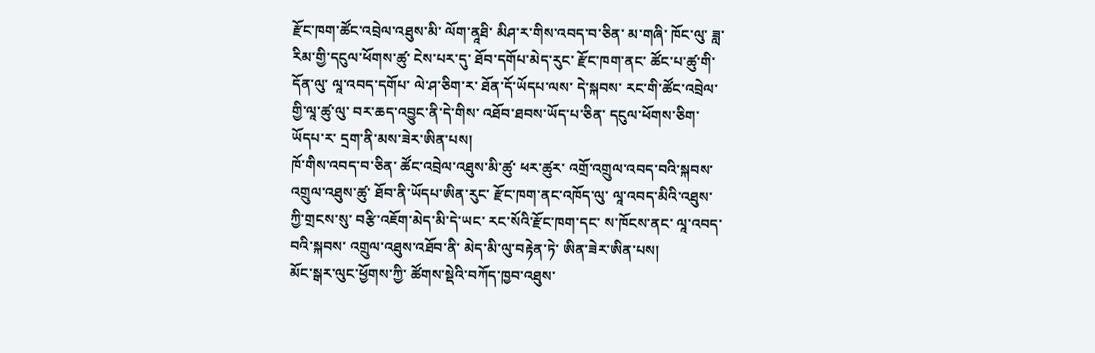རྫོང་ཁག་ཚོང་འབྲེལ་འཐུས་མི་ ལོག་ནཱཐི་ མིཤ་ར་གིས་འབད་བ་ཅིན་ མ་གཞི་ ཁོང་ལུ་ ཟླ་རིམ་གྱི་དངུལ་ཕོགས་ཚུ་ ངེས་པར་དུ་ ཐོབ་དགོཔ་མེད་རུང་ རྫོང་ཁག་ནང་ ཚོང་པ་ཚུ་གི་དོན་ལུ་ ལཱ་འབད་དགོཔ་ ལེ་ཤ་ཅིག་ར་ ཐོན་དོ་ཡོདཔ་ལས་ དེ་སྐབས་ རང་གི་ཚོང་འབྲེལ་གྱི་ལཱ་ཚུ་ལུ་ བར་ཆད་འབྱུང་ནི་དེ་གིས་ འཐོབ་ཐབས་ཡོད་པ་ཅིན་ དངུལ་ཕོགས་ཅིག་ཡོདཔ་ར་ དྲག་ནི་མས་ཟེར་ཨིན་པས།
ཁོ་གིས་འབད་བ་ཅིན་ ཚོང་འབྲེལ་འཐུས་མི་ཚུ་ ཕར་ཚུར་ འགྲོ་འགྲུལ་འབད་བའི་སྐབས་ འགྲུལ་འཐུས་ཚུ་ ཐོབ་ནི་ཡོདཔ་ཨིན་རུང་ རྫོང་ཁག་ནང་འཁོད་ལུ་ ལཱ་འབད་མིའི་འཐུས་ཀྱི་གྲངས་སུ་ བརྩི་འཇོག་མེད་མི་དེ་ཡང་ རང་སོའི་རྫོང་ཁག་དང་ ས་ཁོངས་ནང་ ལཱ་འབད་བའི་སྐབས་ འགྲུལ་འཐུས་འཐོབ་ནི་ མེད་མི་ལུ་བརྟེན་ཏེ་ ཨིན་ཟེར་ཨིན་པས།
མོང་སྒར་ལུང་ཕྱོགས་ཀྱི་ ཚོགས་སྡེའི་བཀོད་ཁྱབ་འཐུས་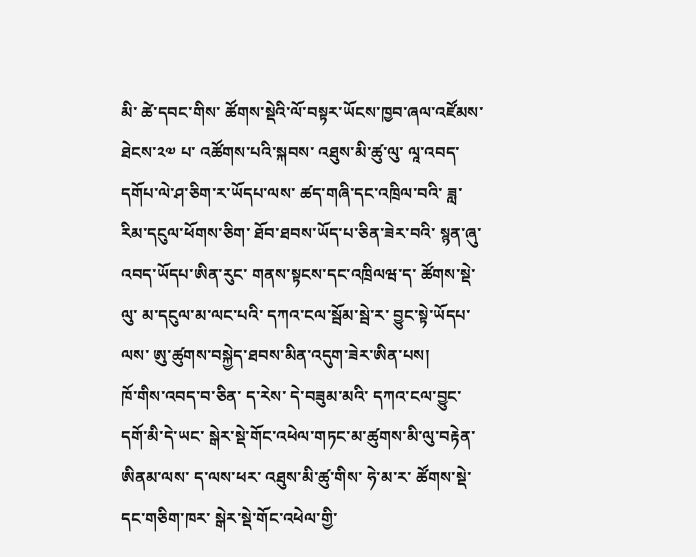མི་ ཚེ་དབང་གིས་ ཚོགས་སྡེའི་ལོ་བསྟར་ཡོངས་ཁྱབ་ཞལ་འཛོམས་ཐེངས་༢༧ པ་ འཚོགས་པའི་སྐབས་ འཐུས་མི་ཚུ་ལུ་ ལཱ་འབད་དགོཔ་ལེ་ཤ་ཅིག་ར་ཡོདཔ་ལས་ ཚད་གཞི་དང་འཁྲིལ་བའི་ ཟླ་རིམ་དངུལ་ཕོགས་ཅིག་ ཐོབ་ཐབས་ཡོད་པ་ཅིན་ཟེར་བའི་ སྙན་ཞུ་འབད་ཡོདཔ་ཨིན་རུང་ གནས་སྟངས་དང་འཁྲིལཝ་ད་ ཚོགས་སྡེ་ལུ་ མ་དངུལ་མ་ལང་པའི་ དཀའ་ངལ་སྦོམ་སྦེ་ར་ བྱུང་སྟེ་ཡོདཔ་ལས་ ཨུ་ཚུགས་བསྐྱེད་ཐབས་མིན་འདུག་ཟེར་ཨིན་པས།
ཁོ་གིས་འབད་བ་ཅིན་ ད་རེས་ དེ་བཟུམ་མའི་ དཀའ་ངལ་བྱུང་དགོ་མི་དེ་ཡང་ སྒེར་སྡེ་གོང་འཕེལ་གཏང་མ་ཚུགས་མི་ལུ་བརྟེན་ཨིནམ་ལས་ ད་ལས་ཕར་ འཐུས་མི་ཚུ་གིས་ ཧེ་མ་ར་ ཚོགས་སྡེ་དང་གཅིག་ཁར་ སྒེར་སྡེ་གོང་འཕེལ་གྱི་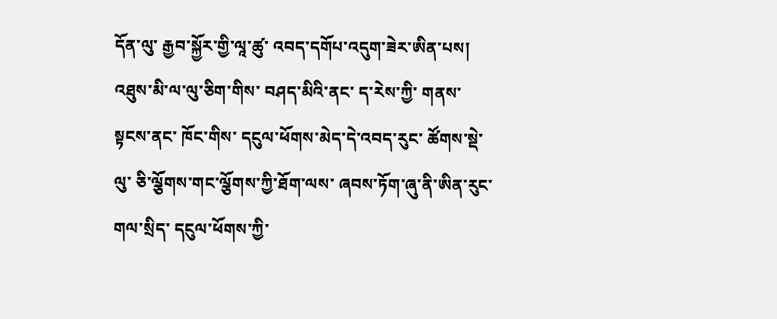དོན་ལུ་ རྒྱབ་སྐྱོར་གྱི་ལཱ་ཚུ་ འབད་དགོཔ་འདུག་ཟེར་ཨིན་པས།
འཐུས་མི་ལ་ལུ་ཅིག་གིས་ བཤད་མིའི་ནང་ ད་རེས་ཀྱི་ གནས་སྟངས་ནང་ ཁོང་གིས་ དངུལ་ཕོགས་མེད་དེ་འབད་རུང་ ཚོགས་སྡེ་ལུ་ ཅི་ལྕོགས་གང་ལྕོགས་ཀྱི་ཐོག་ལས་ ཞབས་ཏོག་ཞུ་ནི་ཨིན་རུང་ གལ་སྲིད་ དངུལ་ཕོགས་ཀྱི་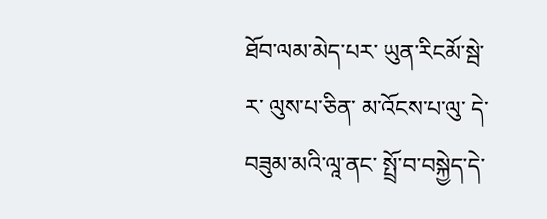ཐོབ་ལམ་མེད་པར་ ཡུན་རིངམོ་སྦེ་ར་ ལུས་པ་ཅིན་ མ་འོངས་པ་ལུ་ དེ་བཟུམ་མའི་ལཱ་ནང་ སྤྲོ་བ་བསྐྱེད་དེ་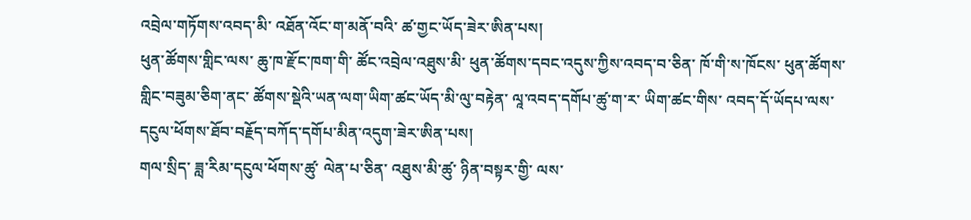འབྲེལ་གཏོགས་འབད་མི་ འཐོན་འོང་ག་མནོ་བའི་ ཚ་གྱང་ཡོད་ཟེར་ཨིན་པས།
ཕུན་ཚོགས་གླིང་ལས་ ཆུ་ཁ་རྫོང་ཁག་གི་ ཚོང་འབྲེལ་འཐུས་མི་ ཕུན་ཚོགས་དབང་འདུས་ཀྱིས་འབད་བ་ཅིན་ ཁོ་གི་ས་ཁོངས་ ཕུན་ཚོགས་གླིང་བཟུམ་ཅིག་ནང་ ཚོགས་སྡེའི་ཡན་ལག་ཡིག་ཚང་ཡོད་མི་ལུ་བརྟེན་ ལཱ་འབད་དགོཔ་ཚུ་ག་ར་ ཡིག་ཚང་གིས་ འབད་དོ་ཡོདཔ་ལས་ དངུལ་ཕོགས་ཐོབ་བརྗོད་བཀོད་དགོཔ་མིན་འདུག་ཟེར་ཨིན་པས།
གལ་སྲིད་ ཟླ་རིམ་དངུལ་ཕོགས་ཚུ་ ལེན་པ་ཅིན་ འཐུས་མི་ཚུ་ ཉིན་བསྟར་གྱི་ ལས་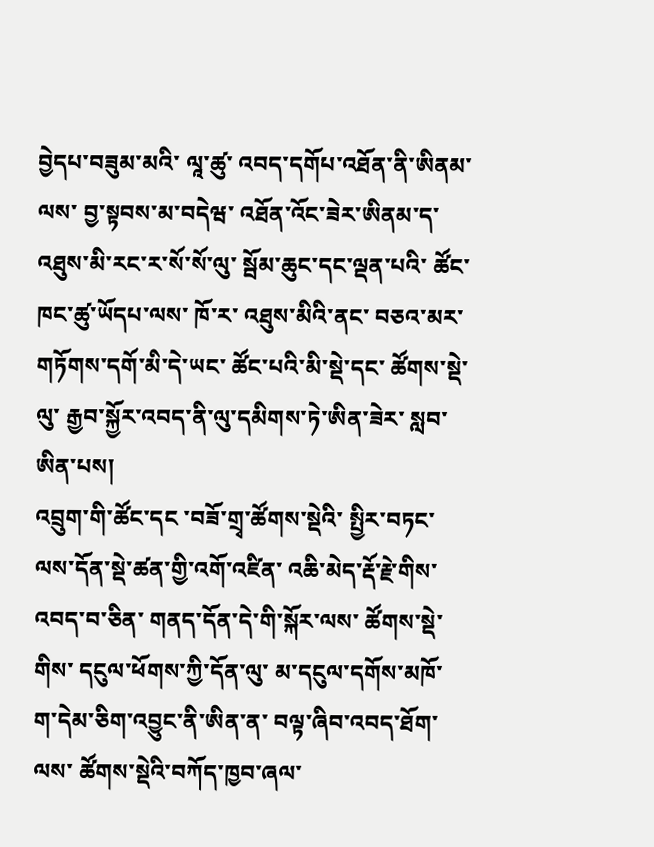བྱེདཔ་བཟུམ་མའི་ ལཱ་ཚུ་ འབད་དགོཔ་འཐོན་ནི་ཨིནམ་ལས་ བྱ་སྟབས་མ་བདེཝ་ འཐོན་འོང་ཟེར་ཨིནམ་ད་ འཐུས་མི་རང་ར་སོ་སོ་ལུ་ སྦོམ་ཆུང་དང་ལྡན་པའི་ ཚོང་ཁང་ཚུ་ཡོདཔ་ལས་ ཁོ་ར་ འཐུས་མིའི་ནང་ བཅའ་མར་གཏོགས་དགོ་མི་དེ་ཡང་ ཚོང་པའི་མི་སྡེ་དང་ ཚོགས་སྡེ་ལུ་ རྒྱབ་སྐྱོར་འབད་ནི་ལུ་དམིགས་ཏེ་ཨིན་ཟེར་ སླབ་ཨིན་པས།
འབྲུག་གི་ཚོང་དང ་བཟོ་གྲྭ་ཚོགས་སྡེའི་ སྤྱིར་བཏང་ལས་དོན་སྡེ་ཚན་གྱི་འགོ་འཛིན་ འཆི་མེད་རྡོ་རྗེ་གིས་འབད་བ་ཅིན་ གནད་དོན་དེ་གི་སྐོར་ལས་ ཚོགས་སྡེ་གིས་ དངུལ་ཕོགས་ཀྱི་དོན་ལུ་ མ་དངུལ་དགོས་མཁོ་ ག་དེམ་ཅིག་འབྱུང་ནི་ཨིན་ན་ བལྟ་ཞིབ་འབད་ཐོག་ལས་ ཚོགས་སྡེའི་བཀོད་ཁྱབ་ཞལ་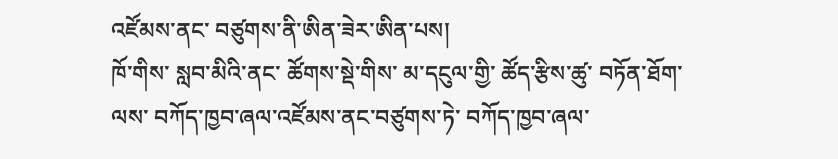འཛོམས་ནང་ བཙུགས་ནི་ཨིན་ཟེར་ཨིན་པས།
ཁོ་གིས་ སླབ་མིའི་ནང་ ཚོགས་སྡེ་གིས་ མ་དངུལ་གྱི་ ཚོད་རྩིས་ཚུ་ བཏོན་ཐོག་ལས་ བཀོད་ཁྱབ་ཞལ་འཛོམས་ནང་བཙུགས་ཏེ་ བཀོད་ཁྱབ་ཞལ་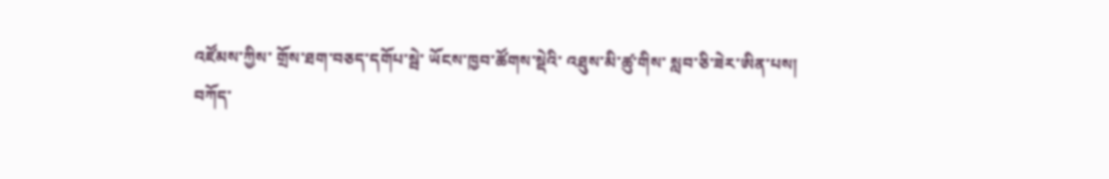འཛོམས་ཀྱིས་ གྲོས་ཐག་བཅད་དགོཔ་སྦེ་ ཡོངས་ཁྱབ་ཚོགས་སྡེའི་ འཐུས་མི་ཚུ་གིས་ སླབ་ཅི་ཟེར་ཨིན་པས།
བཀོད་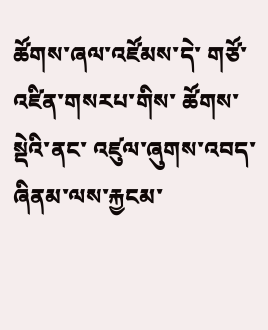ཚོགས་ཞལ་འཛོམས་དེ་ གཙོ་འཛིན་གསརཔ་གིས་ ཚོགས་སྡེའི་ནང་ འཛུལ་ཞུགས་འབད་ཞིནམ་ལས་རྐྱངམ་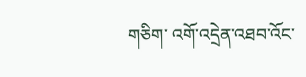གཅིག་ འགོ་འདྲེན་འཐབ་འོང་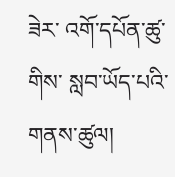ཟེར་ འགོ་དཔོན་ཚུ་གིས་ སླབ་ཡོད་པའི་གནས་ཚུལ།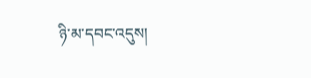ཉི་མ་དབང་འདུས།